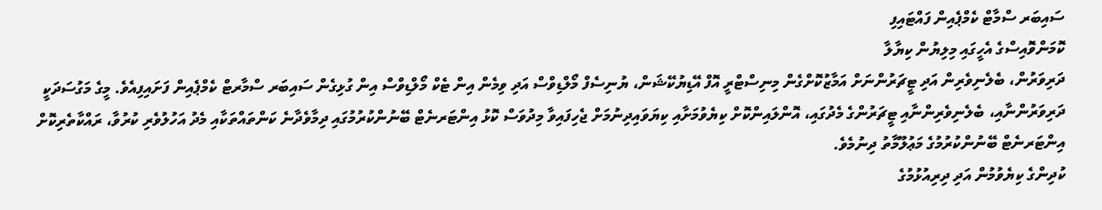ސައިބަރ ސްމާޓް ކެމްޕެއިން ފައްޓައިފި
ކޮމަންވޮއިސްގެ އެހީގައި މިލިޔުން ކިޔާލާ
ދަރިވަރުން، ބެލެނިވެރިން އަދި ޓީޗަރުންނަށް އަމާޒުކޮށްގެން މިނިސްޓްރީ އޮފް އޭޑިޔުކޭޝަން، ޔުނިސެފް މޯލްޑިވްސް އަދި ވިމެން އިން ޓެކް މޯލްޑިވްސް އިން ގުޅިގެން ސައިބަރ ސްމާރޓް ކެމްޕެއިން ފަށައިފިއެވެ. މީގެ މަގުސަދަކީ ދަރިވަރުންނާއި، ބެލެނިވެރިންނާއި ޓީޗަރުންގެ މެދުގައި، އޮންލައިންކޮށް ކިޔެވުމަށާއި ކިޔަވައިދިނުމަށް ޖެހިފައިވާ މިދުވަސް ކޮޅު އިންޓަރނެޓް ބޭނުންކުރުމުގައި ދިމާވެދާނެ ކަންތައްތަކާއި މެދު އަހުލުވެރި ކުރުވާ، ރައްކާތެރިކޮށް އިންޓަރނެޓް ބޭނުންކުރުމުގެ މަޢުލޫމާތު ދިނުމެވެ.
ކުދިންގެ ކިޔެވުމުން އަދި ދިރިއުޅުމުގެ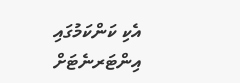އެކި ކަންކަމުގައި އިންޓަރނެޓަށް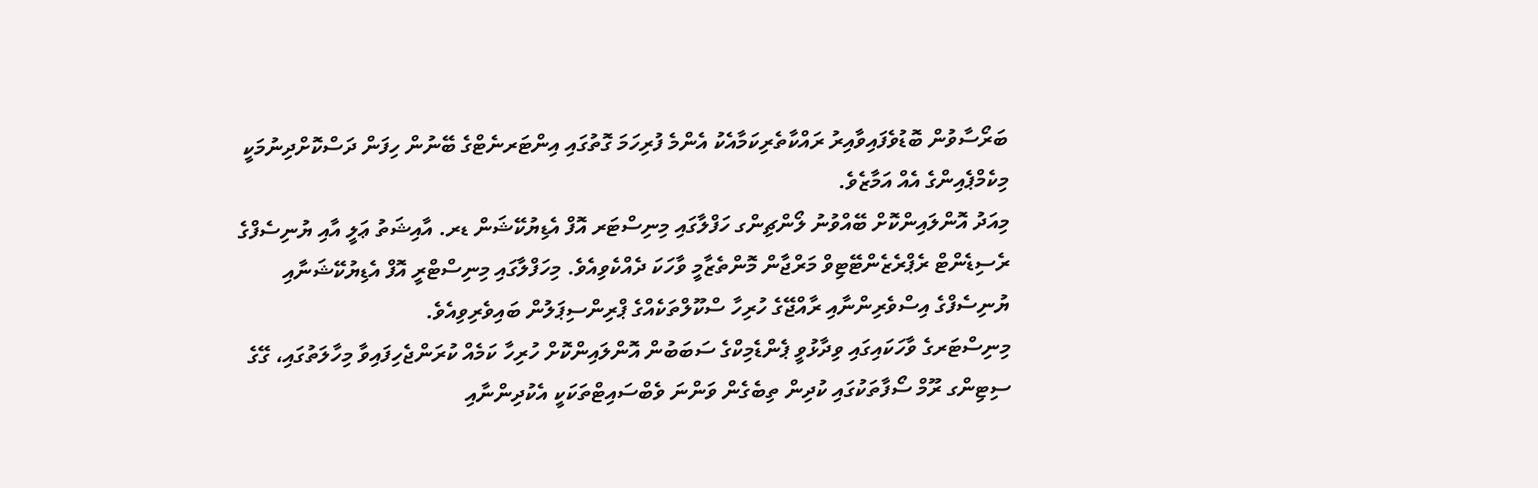ބަރޯސާވުން ބޮޑުވެފައިވާއިރު ރައްކާތެރިކަމާއެކު އެންމެ ފުރިހަމަ ގޮތުގައި އިންޓަރނެޓްގެ ބޭނުން ހިފަން ދަސްކޮށްދިނުމަކީ މިކެމްޕެއިންގެ އެއް އަމާޒެވެ.
މިއަދު އޮންލައިންކޮށް ބޭއްވުނު ލޯންޗިންގ ހަފްލާގައި މިނިސްޓަރ އޮފް އެޑިޔުކޭޝަން ޑރ. އާއިޝަތު ޢަލީ އާއި ޔުނިސެފްގެ ރެސިޑެންޓް ރެޕްރެޒެންޓޭޓިވް މަރްޖާން މޮންތެޒާމީ ވާހަކަ ދެއްކެވިއެވެ. މިހަފްލާގައި މިނިސްޓްރީ އޮފް އެޑިޔުކޭޝަނާއި ޔުނިސެފްގެ އިސްވެރިންނާއި ރާއްޖޭގެ ހުރިހާ ސްކޫލްތަކެއްގެ ޕްރިންސިޕަލުން ބައިވެރިވިއެވެ.
މިނިސްޓަރގެ ވާހަކައިގައި ވިދާޅުވީ ޕެންޑެމިކްގެ ސަބަބުން އޮންލައިންކޮށް ހުރިހާ ކަމެއް ކުރަންޖެހިފައިވާ މިހާލަތުގައި، ގޭގެ ސިޓިންގ ރޫމް ސޯފާތަކުގައި ކުދިން ތިބެގެން ވަންނަ ވެބްސައިޓްތަކަކީ އެކުދިންނާއި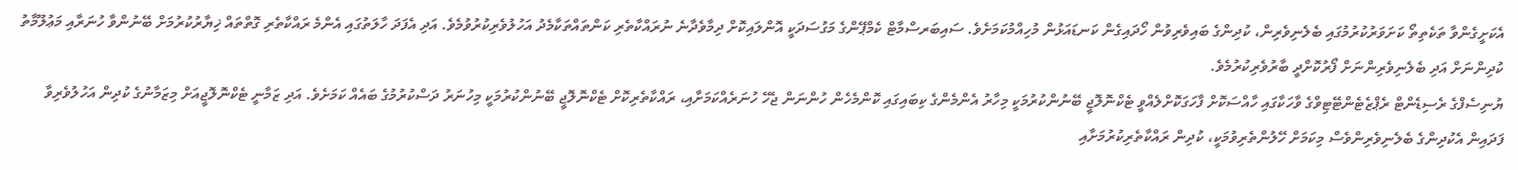އެކަށީގެންވާ ތަކެތިތޯ ކަށަވަރުކުރުމުގައި ބެލެނިވެރިން، ކުދިންގެ ބައިވެރިވުން ހޯދައިގެން ކަނޑައަޅުން މުހިއްމުކަމަށެވެ. ސައިބަރސްމާޓް ކެމްޕޭންގެ މަގުސަދަކީ އޮންލައިކޮށް ދިމާވެދާނެ ނުރައްކާތެރި ކަންތައްތަކާމެދު އަހުލުވެރިކުރުވުމެވެ. އަދި އެފަދަ ހާލަތުގައި އެންމެ ރައްކާތެރި ގޮތްތައް ޚިޔާރުކުރުމަށް ބޭނުންވާ ހުނަރާއި މަޢުލޫމާތު ކުދިންނަށް އަދި ބެލެނިވެރިންނަށް ފޯރުކޮށްދީ ބާރުވެރިކުރުމެވެ.
ޔުނިސެފްގެ ރެސިޑެންޓް ރެޕްޒެޓެންޓޭޓިވްގެ ވާހަކާގައި ހާއްސަކޮށް ފާހަގަކޮށްލެއްވީ ޓެކްނޮލޮޖީ ބޭނުންކުރުމަކީ މިހާރު އެންމެންގެ ކިބައިގައި ކޮންމެހެން ހުންނަން ޖެހޭ ހުނަރެއްކަމަށާއި، ރައްކާތެރިކޮށް ޓެކްނޮލޮޖީ ބޭނުންކުރުމަކީ މިހުނަރު ދަސްކުރުމުގެ ބައެއް ކަމަށެވެ. އަދި ޒަމާނީ ޓެކްނޮލޮޖީއަށް މިޒަމާނުގެ ކުދިން އަހުލުވެރިވާ ފަދައިން އެކުދިންގެ ބެލެނިވެރިންވެސް މިކަމަށް ހޭލުންތެރިވުމަކީ، ކުދިން ރައްކާތެރިކުރުމަށާއި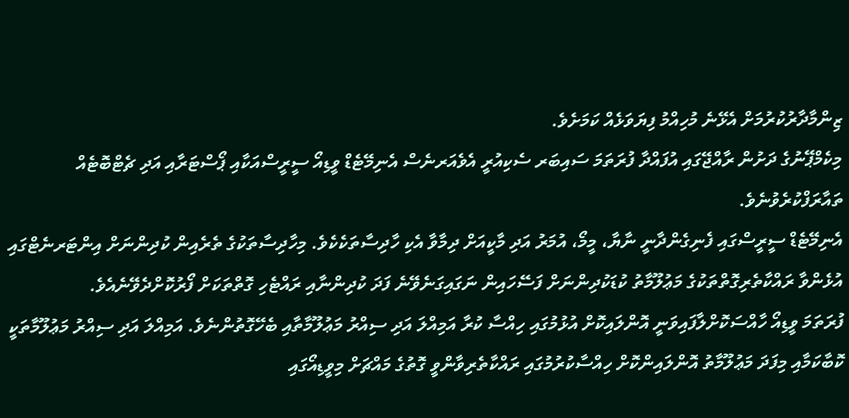ޒިންމާދާރުކުރުމަށް އެޅޭނެ މުހިއްމު ފިޔަވަޅެއް ކަމަށެވެ.
މިކެމްޕޭނުގެ ދަށުން ރާއްޖޭގައި އުފައްދާ ފުރަތަމަ ސައިބަރ ސެކިއުރީ އެވެއަރނެސް އެނިމޭޓެޑް ވީޑިއޯ ސީރީސްއަކާއި ޕޯސްޓަރާއި އަދި ޗެޓްބޮޓެއް ތައާރަފްކުރެވުނެވެ.
އެނިމޭޓެޑް ސީރީސްގައި ފެނިގެންދާނީ ނާޔާ، މީމޯ، އުމަރު އަދި މާކީއަށް ދިމާވާ އެކި ހާދިސާތަކެކެވެ. މިހާދިސާތަކުގެ ތެރެއިން ކުދިންނަށް އިންޓަރނެޓްގައި އުޅެންވާ ރައްކާތެރިގޮތްތަކުގެ މަޢުލޫމާތު ކުޑަކުދިންނަށް ފަސޭހައިން ނަގައިގަނެވޭނެ ފަދަ ކުދިންނާއި ރައްޓެހި ގޮތްތަކަށް ފޯރުކޮށްދެވޭނެއެވެ.
ފުރަތަމަ ވީޑިއޯ ހާއްސަކޮށްލާފައިވަނީ އޮންލައިކޮށް އުޅުމުގައި ހިއްސާ ކުރާ އަމިއްލަ އަދި ސިއްރު މަޢުލޫމާތާއި ބެހޭގޮތުންނެވެ. އަމިއްލަ އަދި ސިއްރު މަޢުލޫމާތަކީ ކޮބާކަމާއި މިފަދަ މަޢުލޫމާތު އޮންލައިންކޮށް ހިއްސާކުރުމުގައި ރައްކާތެރިވާންވީ ގޮތުގެ މައްޗަށް މިވީޑިއޯގައި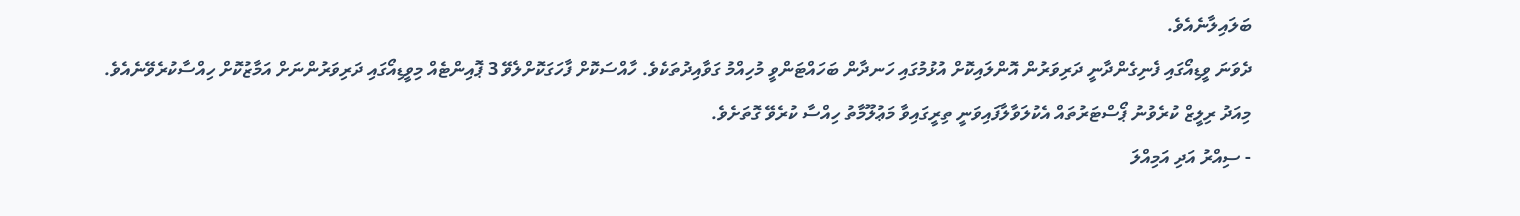ބަލައިލާނެއެވެ.
ދެވަނަ ވީޑިއޯގައި ފެނިގެންދާނީ ދަރިވަރުން އޮންލައިކޮށް އުޅުމުގައި ހަނދާން ބަހައްޓަންވީ މުހިއްމު ގަވާއިދުތަކެވެ. ހާއްސަކޮށް ފާހަގަކޮށްލެވޭ 3 ޕޮއިންޓެއް މިވީޑިއޯގައި ދަރިވަރުންނަށް އަމާޒުކޮށް ހިއްސާކުރެވޭނެއެވެ.
މިއަދު ރިލީޒް ކުރެވުނު ޕޯސްޓަރުތައް އެކުލަވާލާފައިވަނީ ތިރީގައިވާ މަޢުލޫމާތު ހިއްސާ ކުރެވޭ ގޮތަށެވެ.
- ސިއްރު އަދި އަމިއްލަ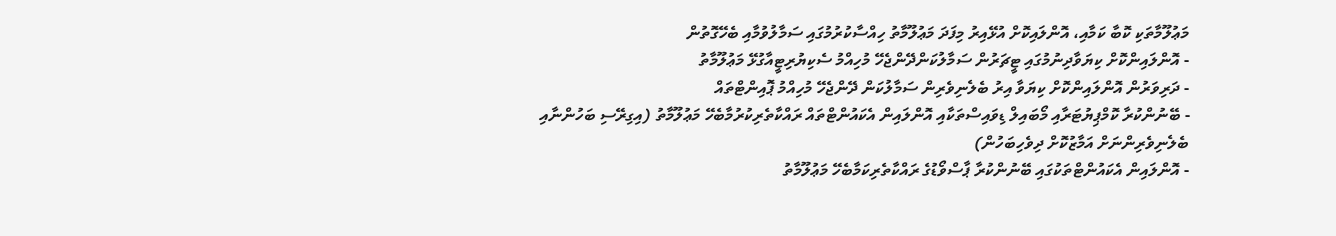މަޢުލޫމާތަކި ކޮބާ ކަމާއި، އޮންލައިކޮށް އުޅޭއިރު މިފަދަ މަޢުލޫމާތު ހިއްސާކުރުމުގައި ސަމާލުވުމާއި ބެހޭގޮތުން
- އޮންލައިންކޮށް ކިޔަވާދިނުމުގައި ޓީޗަރުން ސަމާލުކަންދޭންޖެހޭ މުހިއްމު ސެކިޔުރިޓީއާގުޅޭ މަޢުލޫމާތު
- ދަރިވަރުން އޮންލައިންކޮށް ކިޔަވާ އިރު ބެލެނިވެރިން ސަމާލުކަން ދޭންޖެހޭ މުހިއްމު ޕޮއިންޓްތައް
- ބޭނުންކުރާ ކޮމްޕިޔުޓަރާއި މޯބައިލް ޑިވައިސްތަކާއި އޮންލައިން އެކައުންޓްތައް ރައްކާތެރިކުރުމާބެހޭ މަޢުލޫމާތު (އިގިރޭސި ބަހުންނާއި ބެލެނިވެރިންނަށް އަމާޒުކޮށް ދިވެހިބަހުން)
- އޮންލައިން އެކައުންޓްތަކުގައި ބޭނުންކުރާ ޕާސްވޯޑުގެ ރައްކާތެރިކަމާބެހޭ މަޢުލޫމާތު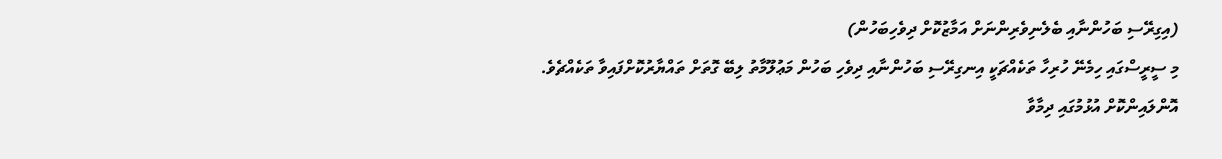(އިގިރޭސި ބަހުންނާއި ބެލެނިވެރިންނަށް އަމާޒުކޮށް ދިވެހިބަހުން)
މި ސީރީސްގައި ހިމެނޭ ހުރިހާ ތަކެއްޗަކީ އިނގިރޭސި ބަހުންނާއި ދިވެހި ބަހުން މަޢުލޫމާތު ލިބޭ ގޮތަށް ތައްޔާރުކޮށްފައިވާ ތަކެއްޗެވެ.
އޮންލައިންކޮށް އުޅުމުގައި ދިމާވާ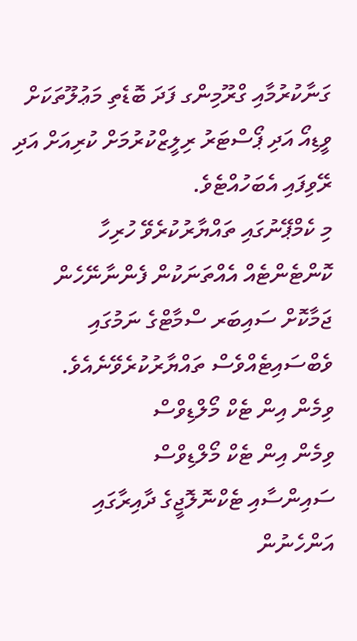ގަނާކުރުމާއި ގްރޫމިންގ ފަދަ ބޮޑެތި މަޢުލޫތަކަށް ވީޑިއޯ އަދި ޕޯސްޓަރު ރިލީޒްކުރުމަށް ކުރިއަށް އަދި ރޭވިފައި އެބަހުއްޓެވެ.
މި ކެމްޕޭނުގައި ތައްޔާރުކުރެވޭ ހުރިހާ ކޮންޓެންޓެއް އެއްތަނަކުން ފެންނާނޭހެން ޖަމާކޮށް ސައިބަރ ސްމާޓްގެ ނަމުގައި ވެބްސައިޓެއްވެސް ތައްޔާރުކުރެވޭނެއެވެ.
ވިމެން އިން ޓެކް މޯލްޑިވްސް
ވިމެން އިން ޓެކް މޯލްޑިވްސް
ސައިންސާއި ޓެކްނޮލޮޖީގެ ދާއިރާގައި އަންހެނުން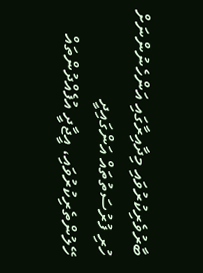ބާރުވެރިކުރުވައި މިދާއިރާގައި އަންހެނުންނަށް ހުރި ފުރުސަތުތައް އަންގައިދީ ހޭލުންތެރިކުރުވައި، އީޖާދީ އުފެއްދުންތައް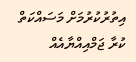އިތުރުކުރުމަށް މަސައްކަތް ކުރާ ޖަމްއިއްޔާއެއް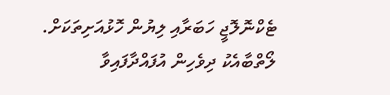ޓެކްނޮލޮޖީ ހަބަރާއި ލިޔުން ހޮޅުއަށިތަކަށް.
ލޯތްބާއެކު ދިވެހިން އުފައްދާފައިވާ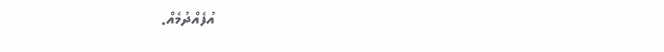އުފެއްދުމެއް.